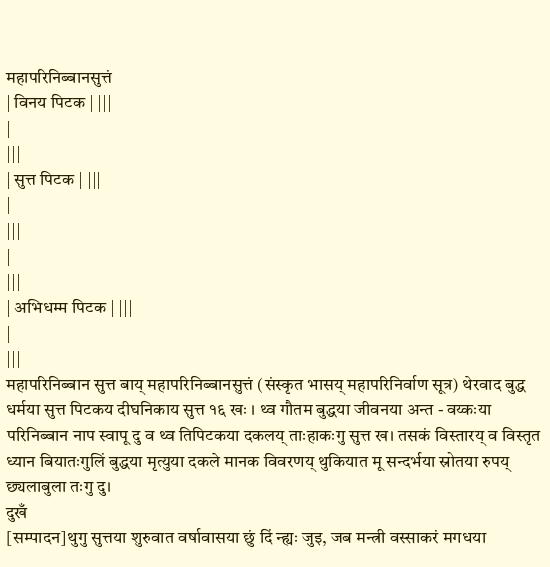महापरिनिब्बानसुत्तं
| विनय पिटक | |||
|
|||
| सुत्त पिटक | |||
|
|||
|
|||
| अभिधम्म पिटक | |||
|
|||
महापरिनिब्बान सुत्त बाय् महापरिनिब्बानसुत्तं (संस्कृत भासय् महापरिनिर्वाण सूत्र) थेरवाद बुद्ध धर्मया सुत्त पिटकय दीघनिकाय सुत्त १६ खः । थ्व गौतम बुद्धया जीवनया अन्त - वय्कःया परिनिब्बान नाप स्वापू दु व थ्व तिपिटकया दकलय् ताःहाकःगु सुत्त ख। तसकं विस्तारय् व विस्तृत ध्यान बियातःगुलिं बुद्धया मृत्युया दकले मानक विवरणय् थुकियात मू सन्दर्भया स्रोतया रुपय् छ्यलाबुला तःगु दु।
दुखँ
[सम्पादन]थुगु सुत्तया शुरुवात वर्षावासया छुं दिं न्ह्यः जुइ, जब मन्त्री वस्साकरं मगधया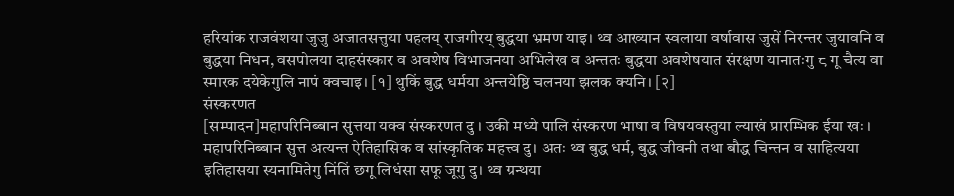हरियांक राजवंशया जुजु अजातसत्तुया पहलय् राजगीरय् बुद्धया भ्रमण याइ। थ्व आख्यान स्वलाया वर्षावास जुसें निरन्तर जुयावनि व बुद्धया निधन, वसपोलया दाहसंस्कार व अवशेष विभाजनया अभिलेख व अन्ततः बुद्धया अवशेषयात संरक्षण यानातःगु ८ गू चैत्य वा स्मारक दयेकेगुलि नापं क्वचाइ। [१] थुकिं बुद्ध धर्मया अन्तयेष्ठि चलनया झलक क्यनि। [२]
संस्करणत
[सम्पादन]महापरिनिब्बान सुत्तया यक्व संस्करणत दु । उकी मध्ये पालि संस्करण भाषा व विषयवस्तुया ल्याखं प्रारम्भिक ईया खः । महापरिनिब्बान सुत्त अत्यन्त ऐतिहासिक व सांस्कृतिक महत्त्व दु। अतः थ्व बुद्ध धर्म, बुद्ध जीवनी तथा बौद्ध चिन्तन व साहित्यया इतिहासया स्यनामितेगु निंतिं छगू लिधंसा सफू जूगु दु। थ्व ग्रन्थया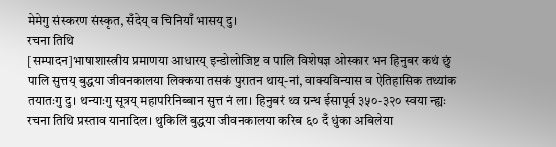मेमेगु संस्करण संस्कृत, सँदेय् व चिनियाँ भासय् दु।
रचना तिथि
[सम्पादन]भाषाशास्त्रीय प्रमाणया आधारय् इन्डोलोजिष्ट व पालि विशेषज्ञ ओस्कार भन हिनुबर कथं छुं पालि सुत्तय् बुद्धया जीवनकालया लिक्कया तसकं पुरातन थाय्-नां, वाक्यविन्यास व ऐतिहासिक तथ्यांक तयातःगु दु। थन्याःगु सूत्रय् महापरिनिब्बान सुत्त नं ला। हिनुबरं थ्व ग्रन्थ ईसापूर्व ३५०-३२० स्वया न्ह्यः रचना तिथि प्रस्ताव यानादिल। थुकिलिं बुद्धया जीवनकालया करिब ६० दँ धुंका अबिलेया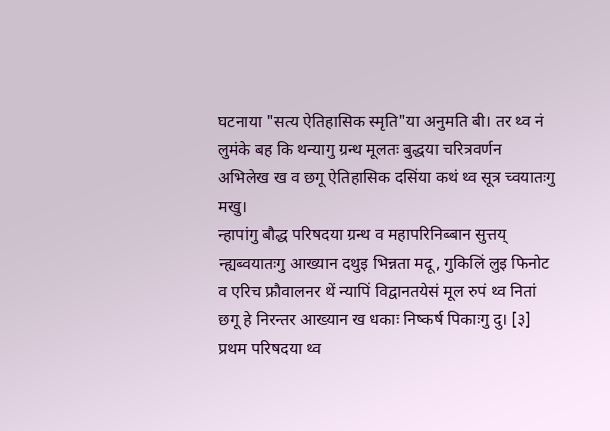घटनाया "सत्य ऐतिहासिक स्मृति"या अनुमति बी। तर थ्व नं लुमंके बह कि थन्यागु ग्रन्थ मूलतः बुद्धया चरित्रवर्णन अभिलेख ख व छगू ऐतिहासिक दसिंया कथं थ्व सूत्र च्वयातःगु मखु।
न्हापांगु बौद्ध परिषदया ग्रन्थ व महापरिनिब्बान सुत्तय् न्ह्यब्वयातःगु आख्यान दथुइ भिन्नता मदू, गुकिलिं लुइ फिनोट व एरिच फ्रौवालनर थें न्यापिं विद्वानतयेसं मूल रुपं थ्व नितां छगू हे निरन्तर आख्यान ख धकाः निष्कर्ष पिकाःगु दु। [३] प्रथम परिषदया थ्व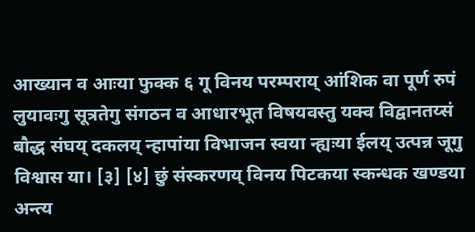आख्यान व आःया फुक्क ६ गू विनय परम्पराय् आंशिक वा पूर्ण रुपं लुयावःगु सूत्रतेगु संगठन व आधारभूत विषयवस्तु यक्व विद्वानतय्सं बौद्ध संघय् दकलय् न्हापांया विभाजन स्वया न्ह्यःया ईलय् उत्पन्न जूगु विश्वास या। [३] [४] छुं संस्करणय् विनय पिटकया स्कन्धक खण्डया अन्त्य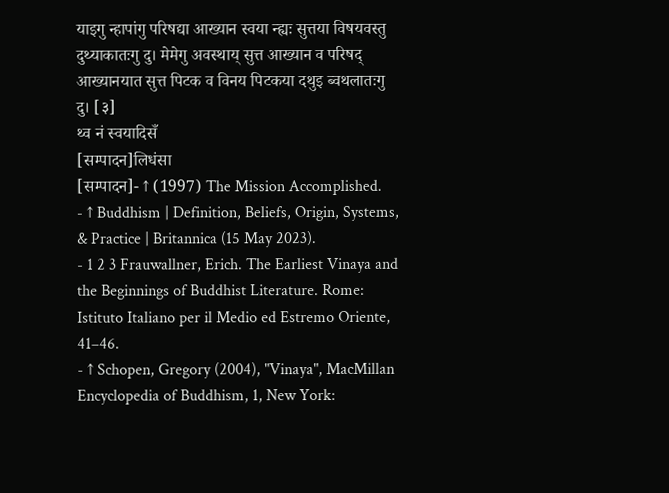याइगु न्हापांगु परिषद्या आख्यान स्वया न्ह्यः सुत्तया विषयवस्तु दुथ्याकातःगु दु। मेमेगु अवस्थाय् सुत्त आख्यान व परिषद् आख्यानयात सुत्त पिटक व विनय पिटकया दथुइ ब्वथलातःगु दु। [३]
थ्व नं स्वयादिसँ
[सम्पादन]लिधंसा
[सम्पादन]- ↑ (1997) The Mission Accomplished.
- ↑ Buddhism | Definition, Beliefs, Origin, Systems, & Practice | Britannica (15 May 2023).
- 1 2 3 Frauwallner, Erich. The Earliest Vinaya and the Beginnings of Buddhist Literature. Rome: Istituto Italiano per il Medio ed Estremo Oriente, 41–46.
- ↑ Schopen, Gregory (2004), "Vinaya", MacMillan Encyclopedia of Buddhism, 1, New York: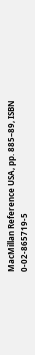MacMillan Reference USA, pp. 885–89, ISBN 0-02-865719-5